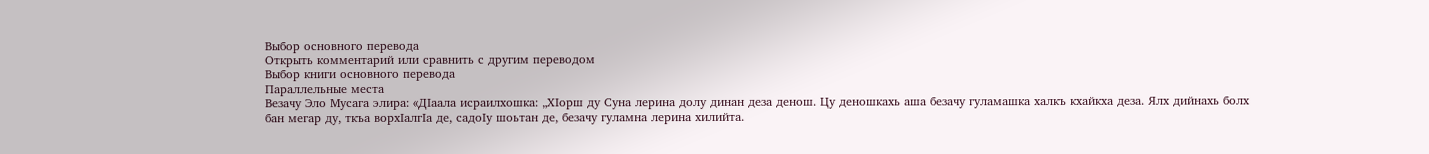Выбор основного перевода
Открыть комментарий или сравнить с другим переводом
Выбор книги основного перевода
Параллельные места
Везачу Эло Мусага элира: «ДІаала исраилхошка: „ХІорш ду Суна лерина долу динан деза денош. Цу деношкахь аша безачу гуламашка халкъ кхайкха деза. Ялх дийнахь болх бан мегар ду, ткъа ворхІалгІа де, садоІу шоьтан де, безачу гуламна лерина хилийта.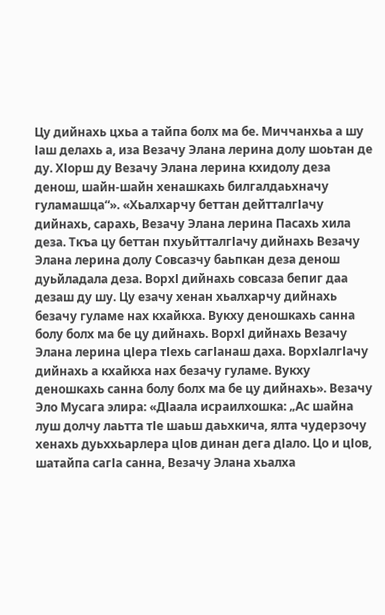Цу дийнахь цхьа а тайпа болх ма бе. Миччанхьа а шу Іаш делахь а, иза Везачу Элана лерина долу шоьтан де ду. ХІорш ду Везачу Элана лерина кхидолу деза денош, шайн-шайн хенашкахь билгалдаьхначу гуламашца“». «Хьалхарчу беттан дейтталгІачу дийнахь, сарахь, Везачу Элана лерина Пасахь хила деза. Ткъа цу беттан пхуьйтталгІачу дийнахь Везачу Элана лерина долу Совсазчу баьпкан деза денош дуьйладала деза. ВорхІ дийнахь совсаза бепиг даа дезаш ду шу. Цу езачу хенан хьалхарчу дийнахь безачу гуламе нах кхайкха. Вукху деношкахь санна болу болх ма бе цу дийнахь. ВорхІ дийнахь Везачу Элана лерина цІера тІехь сагІанаш даха. ВорхІалгІачу дийнахь а кхайкха нах безачу гуламе. Вукху деношкахь санна болу болх ма бе цу дийнахь». Везачу Эло Мусага элира: «ДІаала исраилхошка: „Ас шайна луш долчу лаьтта тІе шаьш даьхкича, ялта чудерзочу хенахь дуьххьарлера цІов динан дега дІало. Цо и цІов, шатайпа сагІа санна, Везачу Элана хьалха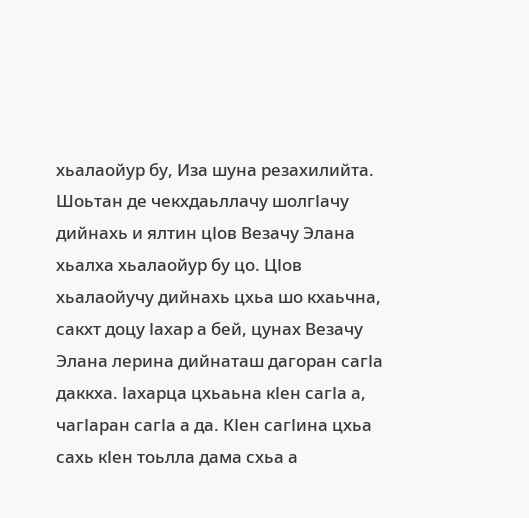хьалаойур бу, Иза шуна резахилийта. Шоьтан де чекхдаьллачу шолгІачу дийнахь и ялтин цІов Везачу Элана хьалха хьалаойур бу цо. ЦІов хьалаойучу дийнахь цхьа шо кхаьчна, сакхт доцу Іахар а бей, цунах Везачу Элана лерина дийнаташ дагоран сагІа даккха. Іахарца цхьаьна кІен сагІа а, чагІаран сагІа а да. КІен сагІина цхьа сахь кІен тоьлла дама схьа а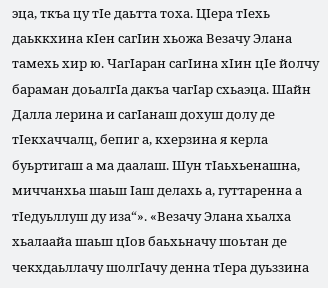эца, ткъа цу тІе даьтта тоха. ЦІера тІехь даьккхина кІен сагІин хьожа Везачу Элана тамехь хир ю. ЧагІаран сагІина хІин цІе йолчу бараман доьалгІа дакъа чагІар схьаэца. Шайн Далла лерина и сагІанаш дохуш долу де тІекхаччалц, бепиг а, кхерзина я керла буьртигаш а ма даалаш. Шун тІаьхьенашна, миччанхьа шаьш Іаш делахь а, гуттаренна а тІедуьллуш ду иза“». «Везачу Элана хьалха хьалаайа шаьш цІов баьхьначу шоьтан де чекхдаьллачу шолгІачу денна тІера дуьззина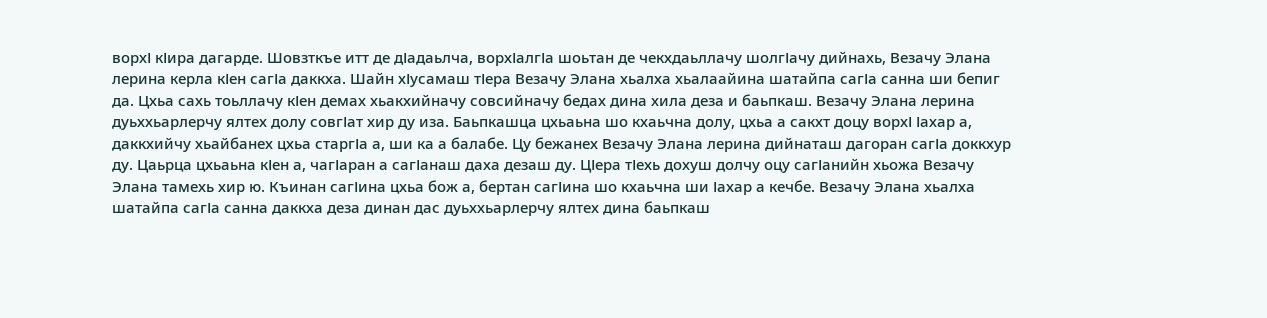ворхІ кІира дагарде. Шовзткъе итт де дІадаьлча, ворхІалгІа шоьтан де чекхдаьллачу шолгІачу дийнахь, Везачу Элана лерина керла кІен сагІа даккха. Шайн хІусамаш тІера Везачу Элана хьалха хьалаайина шатайпа сагІа санна ши бепиг да. Цхьа сахь тоьллачу кІен демах хьакхийначу совсийначу бедах дина хила деза и баьпкаш. Везачу Элана лерина дуьххьарлерчу ялтех долу совгІат хир ду иза. Баьпкашца цхьаьна шо кхаьчна долу, цхьа а сакхт доцу ворхІ Іахар а, даккхийчу хьайбанех цхьа старгІа а, ши ка а балабе. Цу бежанех Везачу Элана лерина дийнаташ дагоран сагІа доккхур ду. Цаьрца цхьаьна кІен а, чагІаран а сагІанаш даха дезаш ду. ЦІера тІехь дохуш долчу оцу сагІанийн хьожа Везачу Элана тамехь хир ю. Къинан сагІина цхьа бож а, бертан сагІина шо кхаьчна ши Іахар а кечбе. Везачу Элана хьалха шатайпа сагІа санна даккха деза динан дас дуьххьарлерчу ялтех дина баьпкаш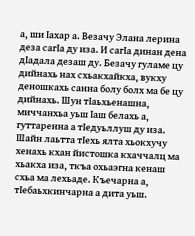а, ши Іахар а. Везачу Элана лерина деза сагІа ду иза. И сагІа динан дена дІадала дезаш ду. Безачу гуламе цу дийнахь нах схьакхайкха, вукху деношкахь санна болу болх ма бе цу дийнахь. Шун тІаьхьенашна, миччанхьа уьш Іаш белахь а, гуттаренна а тІедуьллуш ду иза. Шайн лаьтта тІехь ялта хьокхучу хенахь кхан йистошка кхаччалц ма хьакха иза, ткъа охьаэгна кенаш схьа ма лехьаде. Къечарна а, тІебаьхкинчарна а дита уьш.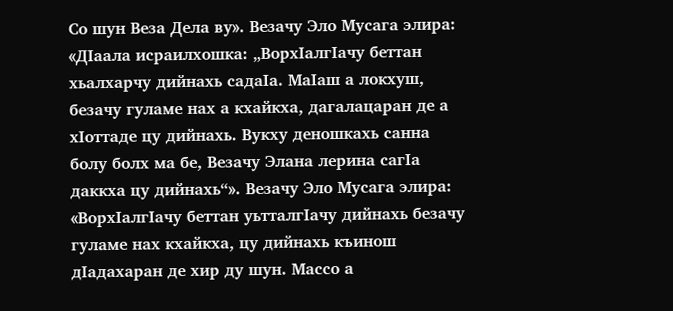Со шун Веза Дела ву». Везачу Эло Мусага элира: «ДІаала исраилхошка: „ВорхІалгІачу беттан хьалхарчу дийнахь садаІа. МаІаш а локхуш, безачу гуламе нах а кхайкха, дагалацаран де а хІоттаде цу дийнахь. Вукху деношкахь санна болу болх ма бе, Везачу Элана лерина сагІа даккха цу дийнахь“». Везачу Эло Мусага элира: «ВорхІалгІачу беттан уьтталгІачу дийнахь безачу гуламе нах кхайкха, цу дийнахь къинош дІадахаран де хир ду шун. Массо а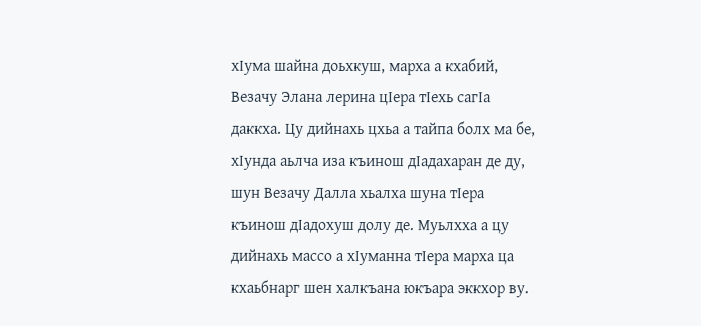хІума шайна доьхкуш, марха а кхабий, Везачу Элана лерина цІера тІехь сагІа даккха. Цу дийнахь цхьа а тайпа болх ма бе, хІунда аьлча иза къинош дІадахаран де ду, шун Везачу Далла хьалха шуна тІера къинош дІадохуш долу де. Муьлхха а цу дийнахь массо а хІуманна тІера марха ца кхаьбнарг шен халкъана юкъара эккхор ву.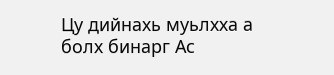Цу дийнахь муьлхха а болх бинарг Ас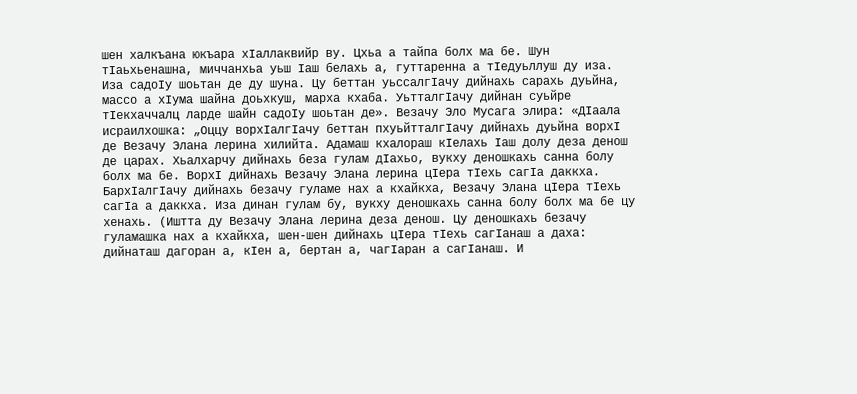шен халкъана юкъара хІаллаквийр ву. Цхьа а тайпа болх ма бе. Шун тІаьхьенашна, миччанхьа уьш Іаш белахь а, гуттаренна а тІедуьллуш ду иза. Иза садоІу шоьтан де ду шуна. Цу беттан уьссалгІачу дийнахь сарахь дуьйна, массо а хІума шайна доьхкуш, марха кхаба. УьтталгІачу дийнан суьйре тІекхаччалц ларде шайн садоІу шоьтан де». Везачу Эло Мусага элира: «ДІаала исраилхошка: „Оццу ворхІалгІачу беттан пхуьйтталгІачу дийнахь дуьйна ворхІ де Везачу Элана лерина хилийта. Адамаш кхалораш кІелахь Іаш долу деза денош де царах. Хьалхарчу дийнахь беза гулам дІахьо, вукху деношкахь санна болу болх ма бе. ВорхІ дийнахь Везачу Элана лерина цІера тІехь сагІа даккха. БархІалгІачу дийнахь безачу гуламе нах а кхайкха, Везачу Элана цІера тІехь сагІа а даккха. Иза динан гулам бу, вукху деношкахь санна болу болх ма бе цу хенахь. (Иштта ду Везачу Элана лерина деза денош. Цу деношкахь безачу гуламашка нах а кхайкха, шен-шен дийнахь цІера тІехь сагІанаш а даха: дийнаташ дагоран а, кІен а, бертан а, чагІаран а сагІанаш. И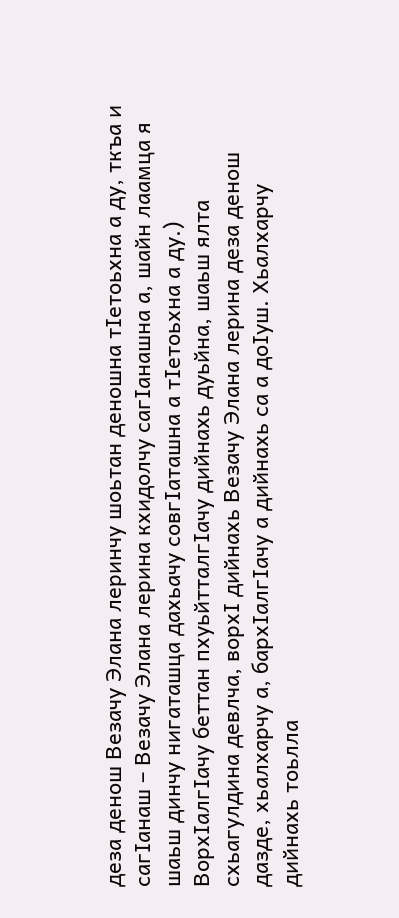деза денош Везачу Элана леринчу шоьтан деношна тІетоьхна а ду, ткъа и сагІанаш – Везачу Элана лерина кхидолчу сагІанашна а, шайн лаамца я шаьш динчу нигаташца дахьачу совгІаташна а тІетоьхна а ду.) ВорхІалгІачу беттан пхуьйтталгІачу дийнахь дуьйна, шаьш ялта схьагулдина девлча, ворхІ дийнахь Везачу Элана лерина деза денош дазде, хьалхарчу а, бархІалгІачу а дийнахь са а доІуш. Хьалхарчу дийнахь тоьлла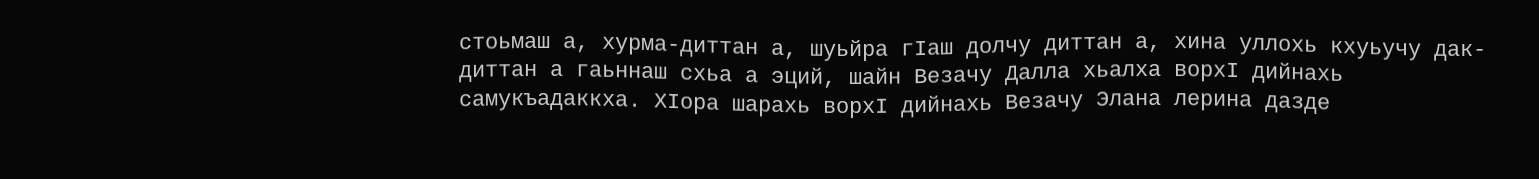стоьмаш а, хурма-диттан а, шуьйра гІаш долчу диттан а, хина уллохь кхуьучу дак-диттан а гаьннаш схьа а эций, шайн Везачу Далла хьалха ворхІ дийнахь самукъадаккха. ХІора шарахь ворхІ дийнахь Везачу Элана лерина дазде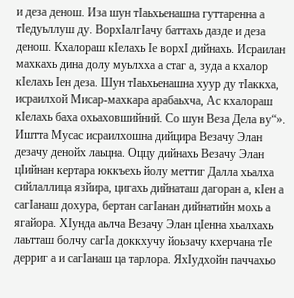и деза денош. Иза шун тІаьхьенашна гуттаренна а тІедуьллуш ду. ВорхІалгІачу баттахь дазде и деза денош. Кхалораш кІелахь Іе ворхІ дийнахь. Исраилан махкахь дина долу муьлхха а стаг а, зуда а кхалор кІелахь Іен деза. Шун тІаьхьенашна хуур ду тІаккха, исраилхой Мисар-махкара арабаьхча, Ас кхалораш кІелахь баха охьаховшийний. Со шун Веза Дела ву“». Иштта Мусас исраилхошна дийцира Везачу Элан дезачу денойх лаьцна. Оццу дийнахь Везачу Элан цІийнан кертара юккъехь йолу меттиг Далла хьалха сийлаллица язйира, цигахь дийнаташ дагоран а, кІен а сагІанаш дохура, бертан сагІанан дийнатийн мохь а ягайора. ХІунда аьлча Везачу Элан цІенна хьалхахь лаьтташ болчу сагІа доккхучу йоьзачу кхерчана тІе дерриг а и сагІанаш ца тарлора. ЯхІудхойн паччахьо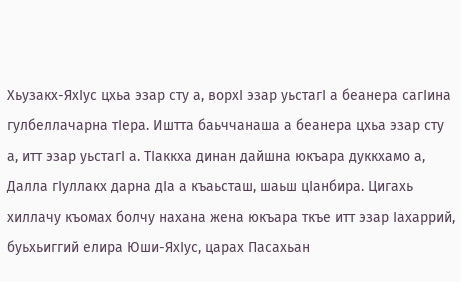Хьузакх-ЯхІус цхьа эзар сту а, ворхІ эзар уьстагІ а беанера сагІина гулбеллачарна тІера. Иштта баьччанаша а беанера цхьа эзар сту а, итт эзар уьстагІ а. ТІаккха динан дайшна юкъара дуккхамо а, Далла гІуллакх дарна дІа а къаьсташ, шаьш цІанбира. Цигахь хиллачу къомах болчу нахана жена юкъара ткъе итт эзар Іахаррий, буьхьиггий елира Юши-ЯхІус, царах Пасахьан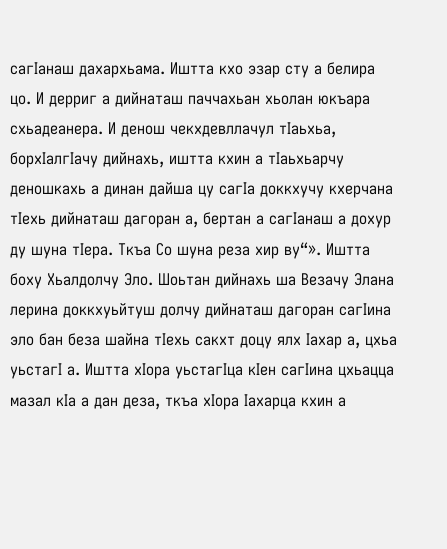сагІанаш дахархьама. Иштта кхо эзар сту а белира цо. И дерриг а дийнаташ паччахьан хьолан юкъара схьадеанера. И денош чекхдевллачул тІаьхьа, борхІалгІачу дийнахь, иштта кхин а тІаьхьарчу деношкахь а динан дайша цу сагІа доккхучу кхерчана тІехь дийнаташ дагоран а, бертан а сагІанаш а дохур ду шуна тІера. Ткъа Со шуна реза хир ву“». Иштта боху Хьалдолчу Эло. Шоьтан дийнахь ша Везачу Элана лерина доккхуьйтуш долчу дийнаташ дагоран сагІина эло бан беза шайна тІехь сакхт доцу ялх Іахар а, цхьа уьстагІ а. Иштта хІора уьстагІца кІен сагІина цхьацца мазал кІа а дан деза, ткъа хІора Іахарца кхин а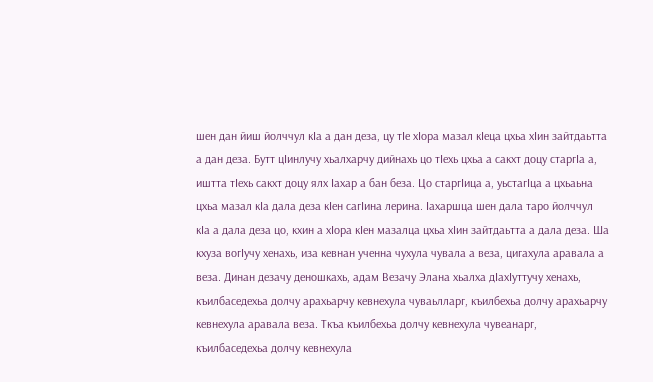шен дан йиш йолччул кІа а дан деза, цу тІе хІора мазал кІеца цхьа хІин зайтдаьтта а дан деза. Бутт цІинлучу хьалхарчу дийнахь цо тІехь цхьа а сакхт доцу старгІа а, иштта тІехь сакхт доцу ялх Іахар а бан беза. Цо старгІица а, уьстагІца а цхьаьна цхьа мазал кІа дала деза кІен сагІина лерина. Іахаршца шен дала таро йолччул кІа а дала деза цо, кхин а хІора кІен мазалца цхьа хІин зайтдаьтта а дала деза. Ша кхуза вогІучу хенахь, иза кевнан ученна чухула чувала а веза, цигахула аравала а веза. Динан дезачу деношкахь, адам Везачу Элана хьалха дІахІуттучу хенахь, къилбаседехьа долчу арахьарчу кевнехула чуваьлларг, къилбехьа долчу арахьарчу кевнехула аравала веза. Ткъа къилбехьа долчу кевнехула чувеанарг, къилбаседехьа долчу кевнехула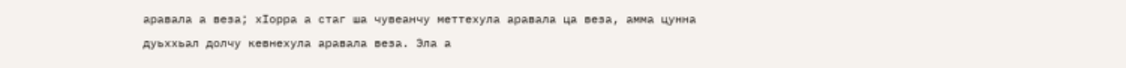аравала а веза; хІорра а стаг ша чувеанчу меттехула аравала ца веза, амма цунна дуьххьал долчу кевнехула аравала веза. Эла а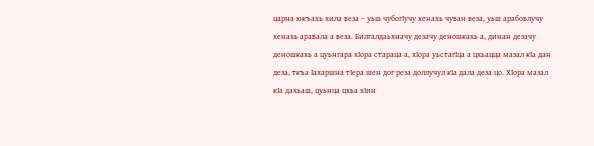царна юкъахь хила веза – уьш чубогІучу хенахь чуван веза, уьш арабовлучу хенахь аравала а веза. Билгалдаьхначу дезачу деношкахь а, динан дезачу деношкахь а цуьнгара хІора стараца а, хІора уьстагІца а цхьацца мазал кІа дан деза, ткъа Іахаршна тІера шен дог реза доллучул кІа дала деза цо. ХІора мазал кІа дахьаш, цуьнца цхьа хІин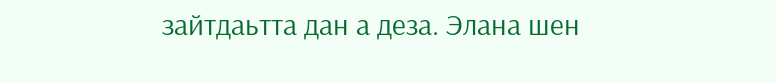зайтдаьтта дан а деза. Элана шен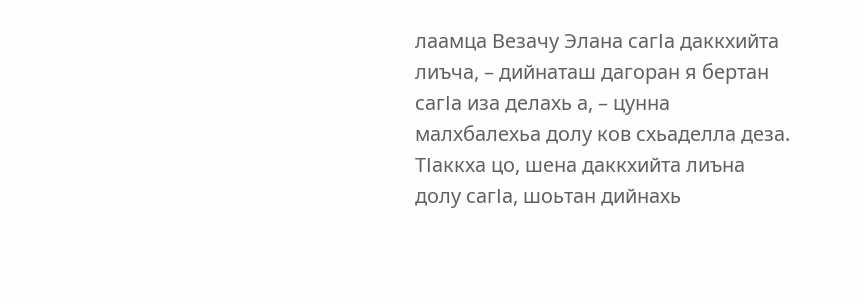лаамца Везачу Элана сагІа даккхийта лиъча, – дийнаташ дагоран я бертан сагІа иза делахь а, – цунна малхбалехьа долу ков схьаделла деза. ТІаккха цо, шена даккхийта лиъна долу сагІа, шоьтан дийнахь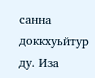санна доккхуьйтур ду. Иза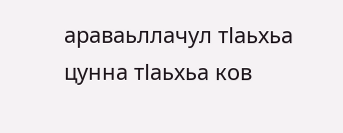араваьллачул тІаьхьа цунна тІаьхьа ков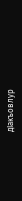дІакъовлур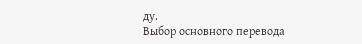ду.
Выбор основного перевода